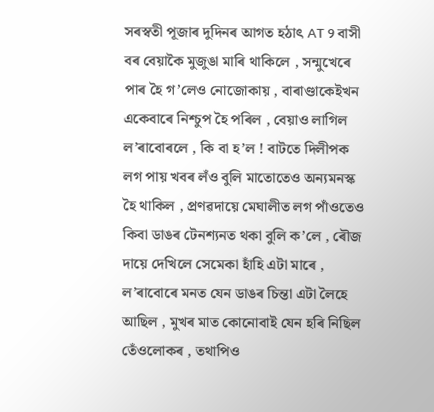সৰস্বতী পূজাৰ দুদিনৰ আগত হঠাৎ AT 9 বাসী বৰ বেয়াকৈ মুজুঙা মাৰি থাকিলে , সন্মুখেৰে পাৰ হৈ গ’লেও নোজোকায় , বাৰাণ্ডাকেইখন একেবাৰে নিশ্চুপ হৈ পৰিল , বেয়াও লাগিল ল’ৰাবোৰলে , কি বা হ’ল ! বাটতে দিলীপক লগ পায় খবৰ লঁও বুলি মাতোতেও অন্যমনস্ক হৈ থাকিল , প্ৰণৱদায়ে মেঘালীত লগ পাঁওতেও কিবা ডাঙৰ টেনশ্যনত থকা বুলি ক’লে , ৰৌজ দায়ে দেখিলে সেমেকা হাঁহি এটা মাৰে , ল’ৰাবোৰে মনত যেন ডাঙৰ চিন্তা এটা লৈহে আছিল , মুখৰ মাত কোনোবাই যেন হৰি নিছিল তেঁওলোকৰ , তথাপিও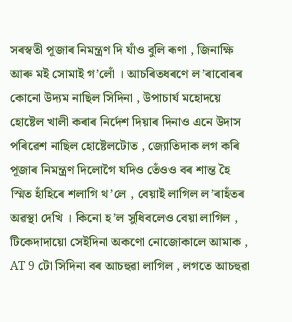সৰস্বতী পূজাৰ নিমন্ত্ৰণ দি যাঁও বুলি ৰূণা , জিনাক্ষি আৰু মই সোমাই গ’লোঁ । আচৰিতধৰণে ল’ৰাবোৰৰ কোনো উদ্যম নাছিল সিদিনা , উপাচাৰ্য মহোদয়ে হোষ্টেল খালী কৰাৰ নিৰ্দেশ দিয়াৰ দিনাও এনে উদাস পৰিৱেশ নাছিল হোষ্টেলটোত , জ্যোতিদাক লগ কৰি পূজাৰ নিমন্ত্ৰণ দিলোগৈ যদিও তেঁওও বৰ শান্ত হৈ স্মিত হাঁহিৰে শলাগি থ’লে , বেয়াই লাগিল ল’ৰাহঁতৰ অৱস্থা দেখি । কিনো হ’ল সুধিবলেও বেয়া লাগিল , টিকেদাদায়ো সেইদিনা অকণো নোজোকালে আমাক , AT 9 টো সিদিনা বৰ আচহুৱা লাগিল , লগতে আচহুৱা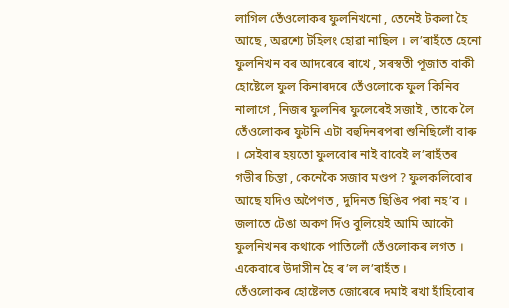লাগিল তেঁওলোকৰ ফুলনিখনো , তেনেই টকলা হৈ আছে , অৱশ্যে টহিলং হোৱা নাছিল । ল’ৰাহঁতে হেনো ফুলনিখন বৰ আদৰেৰে ৰাখে , সৰস্বতী পূজাত বাকী হোষ্টেলে ফুল কিনাৰদৰে তেঁওলোকে ফুল কিনিব নালাগে , নিজৰ ফুলনিৰ ফুলেৰেই সজাই , তাকে লৈ তেঁওলোকৰ ফুটনি এটা বহুদিনৰপৰা শুনিছিলোঁ বাৰু । সেইবাৰ হয়তো ফুলবোৰ নাই বাবেই ল’ৰাহঁতৰ গভীৰ চিন্তা , কেনেকৈ সজাব মণ্ডপ ? ফুলকলিবোৰ আছে যদিও অপৈণত , দুদিনত ছিঙিব পৰা নহ’ব । জলাতে টেঙা অকণ দিঁও বুলিয়েই আমি আকৌ ফুলনিখনৰ কথাকে পাতিলোঁ তেঁওলোকৰ লগত । একেবাৰে উদাসীন হৈ ৰ’ল ল’ৰাহঁত ।
তেঁওলোকৰ হোষ্টেলত জোৰেৰে দমাই ৰখা হাঁহিবোৰ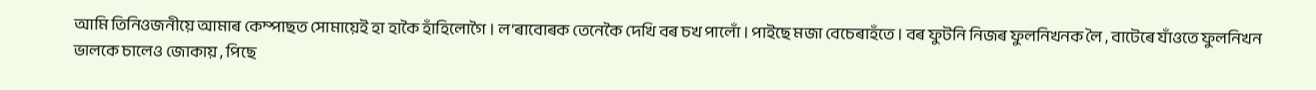আমি তিনিওজনীয়ে আমাৰ কেম্পাছত সোমায়েই হা হাকৈ হাঁহিলোগৈ । ল’ৰাবোৰক তেনেকৈ দেখি বৰ চখ পালোঁ । পাইছে মজা বেচেৰাহঁতে । বৰ ফুটনি নিজৰ ফুলনিখনক লৈ , বাটেৰে যাঁওতে ফুলনিখন ভালকে চালেও জোকায় , পিছে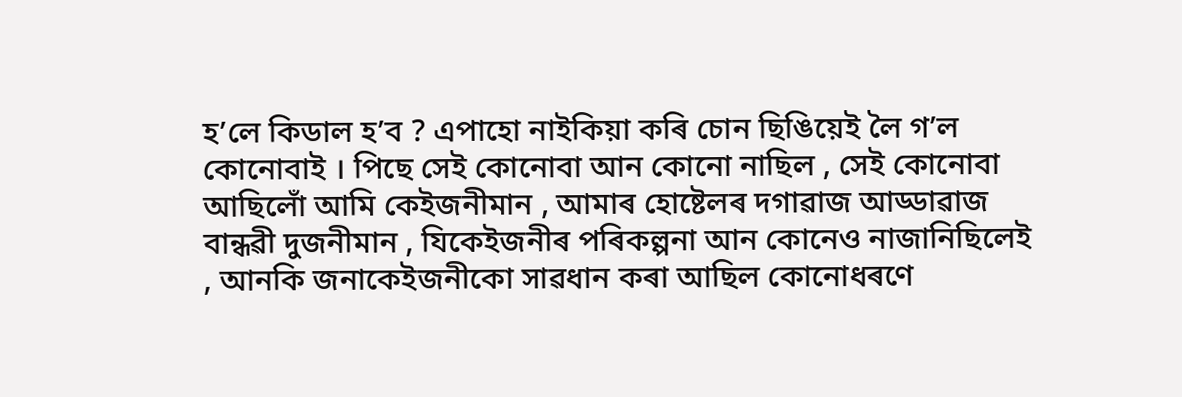হ’লে কিডাল হ’ব ? এপাহো নাইকিয়া কৰি চোন ছিঙিয়েই লৈ গ’ল কোনোবাই । পিছে সেই কোনোবা আন কোনো নাছিল , সেই কোনোবা আছিলোঁ আমি কেইজনীমান , আমাৰ হোষ্টেলৰ দগাৱাজ আড্ডাৱাজ বান্ধৱী দুজনীমান , যিকেইজনীৰ পৰিকল্পনা আন কোনেও নাজানিছিলেই , আনকি জনাকেইজনীকো সাৱধান কৰা আছিল কোনোধৰণে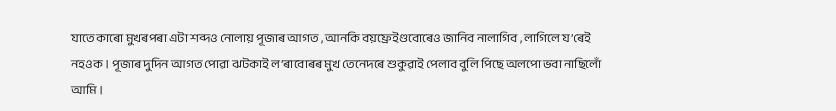যাতে কাৰো মুখৰপৰা এটা শব্দও নোলায় পূজাৰ আগত , আনকি বয়ফ্ৰেইণ্ডবোৰেও জানিব নালাগিব , লাগিলে য’ৰেই নহওক । পূজাৰ দুদিন আগত পোৱা ঝটকাই ল’ৰাবোৰৰ মুখ তেনেদৰে শুকুৱাই পেলাব বুলি পিছে অলপো ভবা নাছিলোঁ আমি ।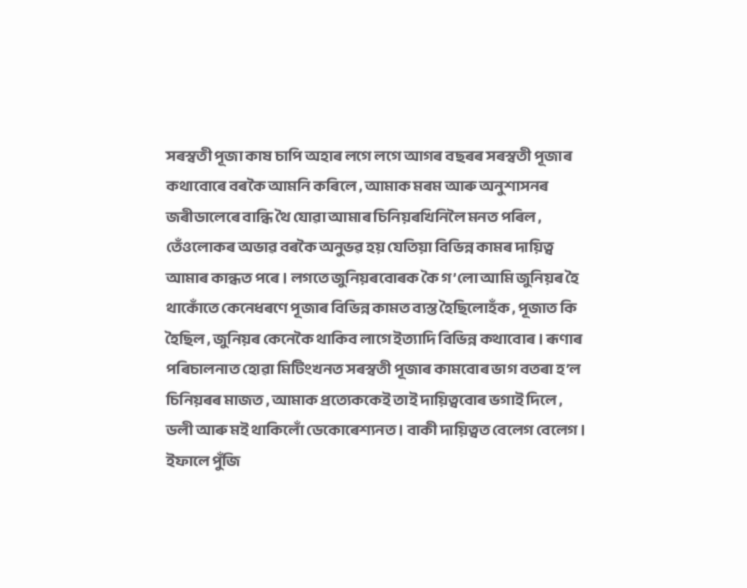সৰস্বতী পূজা কাষ চাপি অহাৰ লগে লগে আগৰ বছৰৰ সৰস্বতী পূজাৰ কথাবোৰে বৰকৈ আমনি কৰিলে , আমাক মৰম আৰু অনুশাসনৰ জৰীডালেৰে বান্ধি থৈ যোৱা আমাৰ চিনিয়ৰখিনিলৈ মনত পৰিল , তেঁওলোকৰ অভাৱ বৰকৈ অনুভৱ হয় যেতিয়া বিভিন্ন কামৰ দায়িত্ব আমাৰ কান্ধত পৰে । লগতে জুনিয়ৰবোৰক কৈ গ’লো আমি জুনিয়ৰ হৈ থাকোঁতে কেনেধৰণে পূজাৰ বিভিন্ন কামত ব্যস্ত হৈছিলোহঁক , পূজাত কি হৈছিল , জুনিয়ৰ কেনেকৈ থাকিব লাগে ইত্যাদি বিভিন্ন কথাবোৰ । ৰূণাৰ পৰিচালনাত হোৱা মিটিংখনত সৰস্বতী পূজাৰ কামবোৰ ভাগ বতৰা হ’ল চিনিয়ৰৰ মাজত , আমাক প্ৰত্যেককেই তাই দায়িত্ববোৰ ভগাই দিলে , ডলী আৰু মই থাকিলোঁ ডেকোৰেশ্যনত । বাকী দায়িত্বত বেলেগ বেলেগ । ইফালে পুঁজি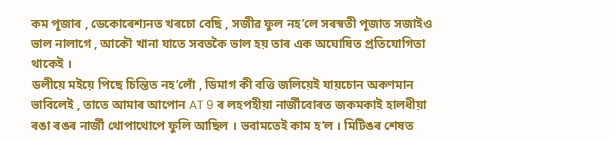কম পূজাৰ , ডেকোৰেশ্যনত খৰচো বেছি , সজীৱ ফুল নহ’লে সৰস্বতী পূজাত সজাইও ভাল নালাগে , আকৌ খানা যাতে সবতকৈ ভাল হয় তাৰ এক অঘোষিত প্ৰতিযোগিতা থাকেই ।
ডলীয়ে মইয়ে পিছে চিন্তিত নহ’লোঁ , ডিমাগ কী বত্তি জলিয়েই যায়চোন অকণমান ভাবিলেই , তাতে আমাৰ আপোন AT 9 ৰ লহপহীয়া নাৰ্জীবোৰত জকমকাই হালধীয়া ৰঙা ৰঙৰ নাৰ্জী থোপাথোপে ফুলি আছিল । ভবামতেই কাম হ’ল । মিটিঙৰ শেষত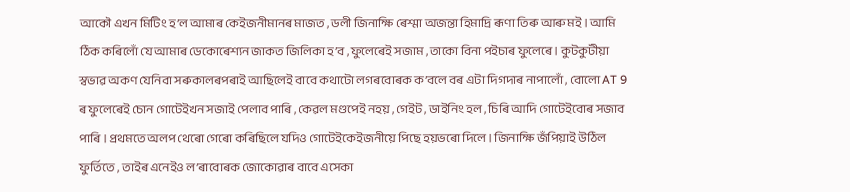আকৌ এখন মিটিং হ’ল আমাৰ কেইজনীমানৰ মাজত , ডলী জিনাক্ষি ৰেশ্মা অজন্তা হিমাদ্ৰি ৰূণা তিৰু আৰু মই । আমি ঠিক কৰিলোঁ যে আমাৰ ডেকোৰেশ্যন জাকত জিলিকা হ’ব , ফুলেৰেই সজাম , তাকো বিনা পইচাৰ ফুলেৰে । কুটকুটীয়া স্বভাৱ অকণ যেনিবা সৰুকালৰপৰাই আছিলেই বাবে কথাটো লগৰবোৰক ক’বলে বৰ এটা দিগদাৰ নাপালোঁ , বোলো AT 9 ৰ ফুলেৰেই চোন গোটেইখন সজাই পেলাব পাৰি , কেৱল মণ্ডপেই নহয় , গেইট , ডাইনিং হল , চিৰি আদি গোটেইবোৰ সজাব পাৰি । প্ৰথমতে অলপ থেৰো গেৰো কৰিছিলে যদিও গোটেইকেইজনীয়ে পিছে হয়ভৰো দিলে । জিনাক্ষি জঁপিয়াই উঠিল ফুৰ্তিতে , তাইৰ এনেইও ল’ৰাবোৰক জোকোৱাৰ বাবে এসেকা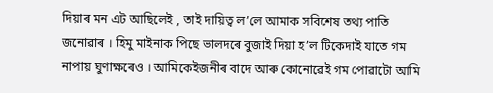দিয়াৰ মন এট আছিলেই , তাই দায়িত্ব ল’লে আমাক সবিশেষ তথ্য পাতি জনোৱাৰ । হিমু মাইনাক পিছে ভালদৰে বুজাই দিয়া হ’ল টিকেদাই যাতে গম নাপায় ঘুণাক্ষৰেও । আমিকেইজনীৰ বাদে আৰু কোনোৱেই গম পোৱাটো আমি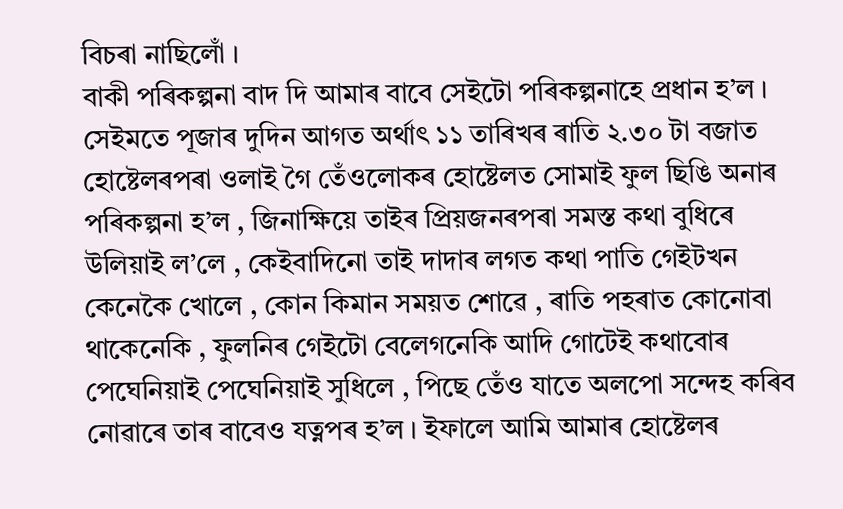বিচৰা নাছিলোঁ ।
বাকী পৰিকল্পনা বাদ দি আমাৰ বাবে সেইটো পৰিকল্পনাহে প্ৰধান হ’ল । সেইমতে পূজাৰ দুদিন আগত অৰ্থাৎ ১১ তাৰিখৰ ৰাতি ২.৩০ টা বজাত হোষ্টেলৰপৰা ওলাই গৈ তেঁওলোকৰ হোষ্টেলত সোমাই ফুল ছিঙি অনাৰ পৰিকল্পনা হ’ল , জিনাক্ষিয়ে তাইৰ প্ৰিয়জনৰপৰা সমস্ত কথা বুধিৰে উলিয়াই ল’লে , কেইবাদিনো তাই দাদাৰ লগত কথা পাতি গেইটখন কেনেকৈ খোলে , কোন কিমান সময়ত শোৱে , ৰাতি পহৰাত কোনোবা থাকেনেকি , ফুলনিৰ গেইটো বেলেগনেকি আদি গোটেই কথাবোৰ পেঘেনিয়াই পেঘেনিয়াই সুধিলে , পিছে তেঁও যাতে অলপো সন্দেহ কৰিব নোৱাৰে তাৰ বাবেও যত্নপৰ হ’ল । ইফালে আমি আমাৰ হোষ্টেলৰ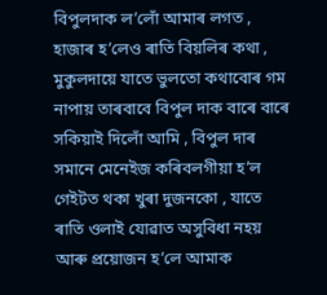বিপুলদাক ল’লোঁ আমাৰ লগত , হাজাৰ হ’লেও ৰাতি বিয়লিৰ কথা , মুকুলদায়ে যাতে ভুলতো কথাবোৰ গম নাপায় তাৰবাবে বিপুল দাক বাৰে বাৰে সকিয়াই দিলোঁ আমি , বিপুল দাৰ সমানে মেনেইজ কৰিবলগীয়া হ’ল গেইটত থকা খুৰা দুজনকো , যাতে ৰাতি ওলাই যোৱাত অসুবিধা নহয় আৰু প্ৰয়োজন হ’লে আমাক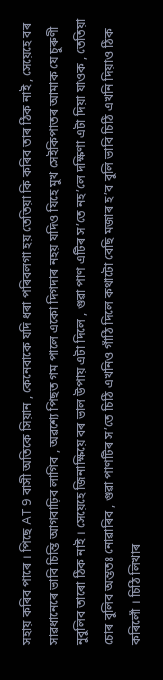সহায় কৰিব পাৰে । পিছে AT 9 বাসী অতিকে সিয়ান , কেনেবাকে যদি ধৰা পৰিবলগা হয় তেতিয়া কি কৰিব তাৰ ঠিক নাই , সেয়েহে বৰ সাৱধানেৰে ভাবি চিন্তি আগবাঢ়িব লাগিব , অৱশ্যে পিছত গম পালে একো দিগদাৰ নহয় যদিও যিহে মুখ সেইকিপাতৰ আমাক যে চুৰুণী নুবুলিব তাৰো ঠিক নাই । সেয়েহে জিনাক্ষিয়ে বৰ ভাল উপায় এটা দিলে , গুৱা পাণ এটিৰ স’তে নহ’লে দক্ষিণা এটা দিয়া যাওক , তেতিয়া চোৰ বুলিব অন্ততঃ নোৱাৰিব , গুৱা পাণটিৰ স’তে চিঠি এখনিও গাঁঠি দিলে কথাটো বেছি মজাৰ হ’ব বুলি ভাবি চিঠি এখনি দিয়াও ঠিক কৰিলোঁ । চিঠি লিখাৰ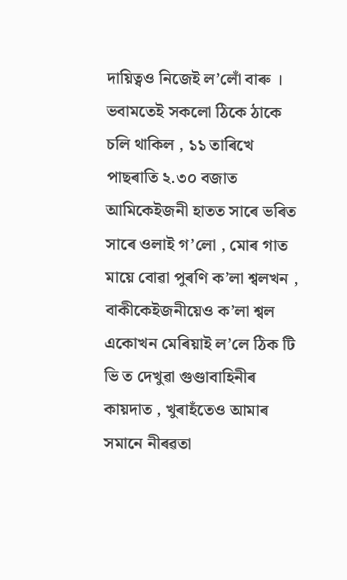দায়িত্বও নিজেই ল’লোঁ বাৰু ।
ভবামতেই সকলো ঠিকে ঠাকে চলি থাকিল , ১১ তাৰিখে পাছৰাতি ২.৩০ বজাত আমিকেইজনী হাতত সাৰে ভৰিত সাৰে ওলাই গ’লো , মোৰ গাত মায়ে বোৱা পুৰণি ক’লা শ্বলখন , বাকীকেইজনীয়েও ক’লা শ্বল একোখন মেৰিয়াই ল’লে ঠিক টি ভি ত দেখুৱা গুণ্ডাবাহিনীৰ কায়দাত , খুৰাহঁতেও আমাৰ সমানে নীৰৱতা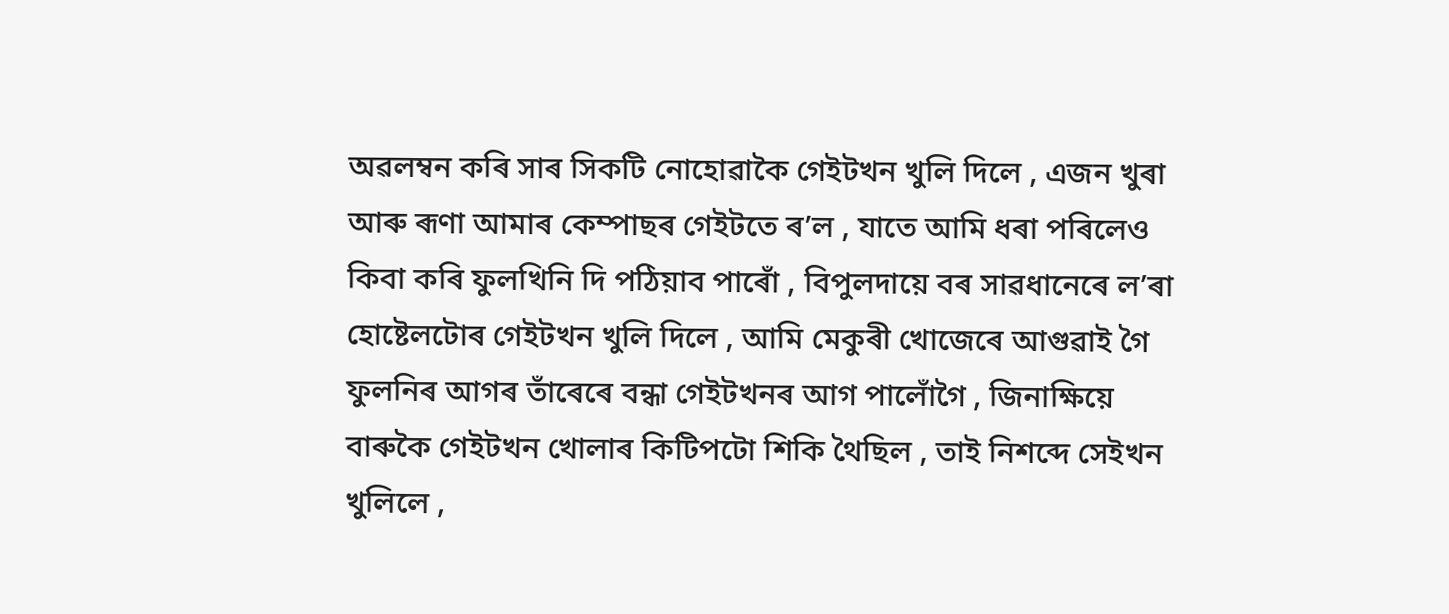অৱলম্বন কৰি সাৰ সিকটি নোহোৱাকৈ গেইটখন খুলি দিলে , এজন খুৰা আৰু ৰূণা আমাৰ কেম্পাছৰ গেইটতে ৰ’ল , যাতে আমি ধৰা পৰিলেও কিবা কৰি ফুলখিনি দি পঠিয়াব পাৰোঁ , বিপুলদায়ে বৰ সাৱধানেৰে ল’ৰা হোষ্টেলটোৰ গেইটখন খুলি দিলে , আমি মেকুৰী খোজেৰে আগুৱাই গৈ ফুলনিৰ আগৰ তাঁৰেৰে বন্ধা গেইটখনৰ আগ পালোঁগৈ , জিনাক্ষিয়ে বাৰুকৈ গেইটখন খোলাৰ কিটিপটো শিকি থৈছিল , তাই নিশব্দে সেইখন খুলিলে ,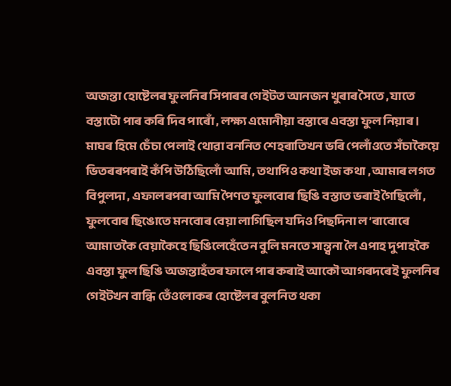অজন্তা হোষ্টেলৰ ফুলনিৰ সিপাৰৰ গেইটত আনজন খুৰাৰ সৈতে , যাতে বস্তাটো পাৰ কৰি দিব পাৰোঁ , লক্ষ্য এমোনীয়া বস্তাৰে এবস্তা ফুল নিয়াৰ । মাঘৰ হিমে চেঁচা পেলাই থোৱা বননিত শেহৰাতিখন ভৰি পেলাঁওতে সঁচাকৈয়ে ভিতৰৰপৰাই কঁপি উঠিছিলোঁ আমি , তথাপিও কথা ইজ কথা , আমাৰ লগত বিপুলদা , এফালৰপৰা আমি পৈণত ফুলবোৰ ছিঙি বস্তাত ভৰাই গৈছিলোঁ , ফুলবোৰ ছিঙোতে মনবোৰ বেয়া লাগিছিল যদিও পিছদিনা ল’ৰাবোৰে আমাতকৈ বেয়াকৈহে ছিঙিলেহেঁতেন বুলি মনতে সান্ত্বনা লৈ এপাহ দুপাহকৈ এবস্তা ফুল ছিঙি অজন্তাহঁতৰ ফালে পাৰ কৰাই আকৌ আগৰদৰেই ফুলনিৰ গেইটখন বান্ধি তেঁওলোকৰ হোষ্টেলৰ বুলনিত থকা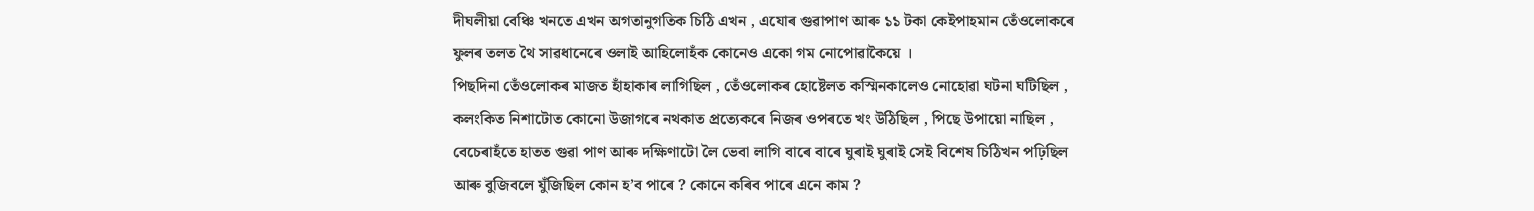দীঘলীয়া বেঞ্চি খনতে এখন অগতানুগতিক চিঠি এখন , এযোৰ গুৱাপাণ আৰু ১১ টকা কেইপাহমান তেঁওলোকৰে ফুলৰ তলত থৈ সাৱধানেৰে ওলাই আহিলোহঁক কোনেও একো গম নোপোৱাকৈয়ে ।
পিছদিনা তেঁওলোকৰ মাজত হাঁহাকাৰ লাগিছিল , তেঁওলোকৰ হোষ্টেলত কস্মিনকালেও নোহোৱা ঘটনা ঘটিছিল , কলংকিত নিশাটোত কোনো উজাগৰে নথকাত প্ৰত্যেকৰে নিজৰ ওপৰতে খং উঠিছিল , পিছে উপায়ো নাছিল , বেচেৰাহঁতে হাতত গুৱা পাণ আৰু দক্ষিণাটো লৈ ভেবা লাগি বাৰে বাৰে ঘুৰাই ঘুৰাই সেই বিশেষ চিঠিখন পঢ়িছিল আৰু বুজিবলে যুঁজিছিল কোন হ’ব পাৰে ? কোনে কৰিব পাৰে এনে কাম ?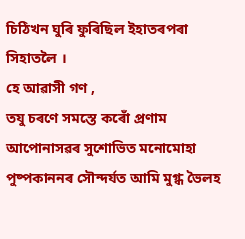চিঠিখন ঘুৰি ফুৰিছিল ইহাতৰপৰা সিহাতলৈ ।
হে আৱাসী গণ ,
তযু চৰণে সমস্তে কৰোঁ প্ৰণাম
আপোনাসৱৰ সুশোভিত মনোমোহা
পুষ্পকাননৰ সৌন্দৰ্যত আমি মুগ্ধ ভৈলহ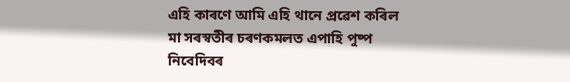এহি কাৰণে আমি এহি থানে প্ৰৱেশ কৰিল
মা সৰস্ৱতীৰ চৰণকমলত এপাহি পুষ্প নিবেদিবৰ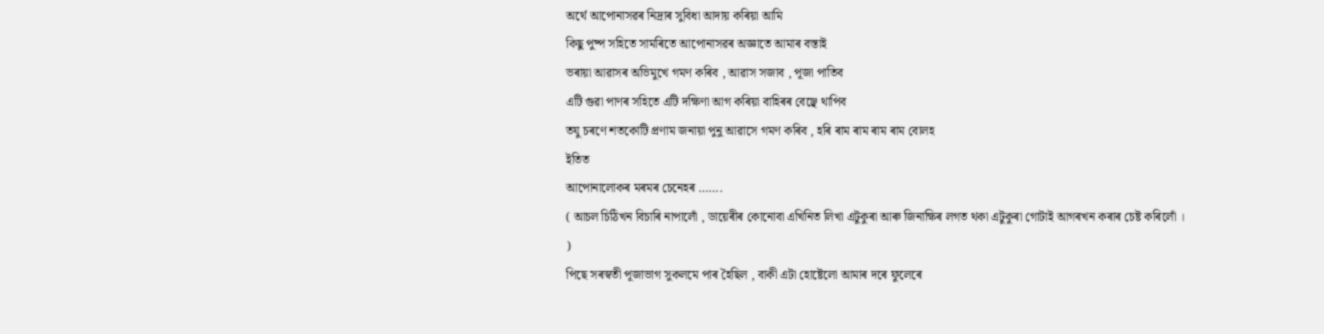অৰ্থে আপোনাসৱৰ নিদ্ৰাৰ সুবিধা আদায় কৰিয়া আমি
কিছু পুষ্প সহিতে সামৰিতে আপোনাসৱৰ অজ্ঞাতে আমাৰ বস্তাই
ভৰায়া আৱাসৰ অভিমুখে গমণ কৰিব , আৱাস সজাব , পূজা পাতিব
এটি গুৱা পাণৰ সহিতে এটি দক্ষিণা আগ কৰিয়া বাহিৰৰ বেঞ্ছে থাপিব
তযু চৰণে শতকোটি প্ৰণাম জনায়া পুনু আৱাসে গমণ কৰিব , হৰি ৰাম ৰাম ৰাম ৰাম বোলহ
ইতিত
আপোনালোকৰ মৰমৰ চেনেহৰ …….
( আচল চিঠিখন বিচাৰি নাপালোঁ , ডায়েৰীৰ কোনোবা এখিনিত লিখা এটুকুৰা আৰু জিনাক্ষিৰ লগত থকা এটুকুৰা গোটাই আগৰখন কৰাৰ চেষ্ট কৰিলোঁ । )
পিছে সৰস্বতী পূজাভাগ সুকলমে পাৰ হৈছিল , বাকী এটা হোষ্টেলো আমাৰ দৰে ফুলেৰে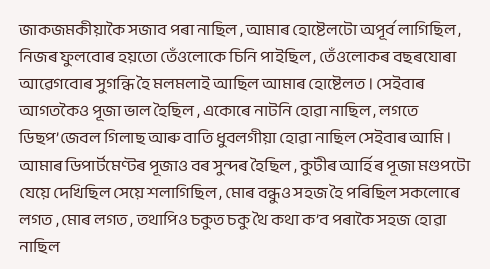জাকজমকীয়াকৈ সজাব পৰা নাছিল , আমাৰ হোষ্টেলটো অপূৰ্ব লাগিছিল , নিজৰ ফুলবোৰ হয়তো তেঁওলোকে চিনি পাইছিল , তেঁওলোকৰ বছৰযোৰা আৱেগবোৰ সুগন্ধি হৈ মলমলাই আছিল আমাৰ হোষ্টেলত । সেইবাৰ আগতকৈও পূজা ভাল হৈছিল , একোৰে নাটনি হোৱা নাছিল , লগতে ডিছপ’জেবল গিলাছ আৰু বাতি ধুবলগীয়া হোৱা নাছিল সেইবাৰ আমি ।
আমাৰ ডিপাৰ্টমেণ্টৰ পূজাও বৰ সুন্দৰ হৈছিল , কুটীৰ আৰ্হিৰ পূজা মণ্ডপটো যেয়ে দেখিছিল সেয়ে শলাগিছিল , মোৰ বন্ধুও সহজ হৈ পৰিছিল সকলোৰে লগত , মোৰ লগত , তথাপিও চকুত চকু থৈ কথা ক’ব পৰাকৈ সহজ হোৱা নাছিল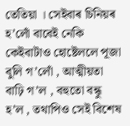তেতিয়া । সেইবাৰ চিনিয়ৰ হ’লোঁ বাবেই নেকি কেইবাটাও হোষ্টেললে পূজা বুলি গ’লোঁ , আত্মীয়তা বাঢ়ি গ’ল , বহুতো বন্ধু হ’ল , তথাপিও সেই বিশেষ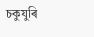চকুযুৰি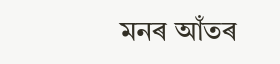মনৰ আঁতৰ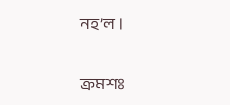নহ’ল ।

ক্ৰমশঃ